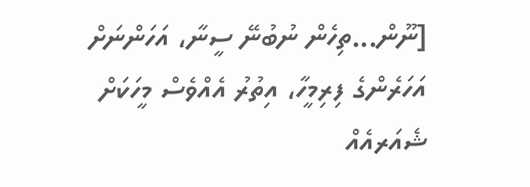[ނޫން...ތިހެން ނުބުނޭ ސީނާ، އަހަންނަށް އަހަރެންގެ ފިރިމީހާ، އިތުރު އެއްވެސް މީހަކަށް ޝެއަރއެއް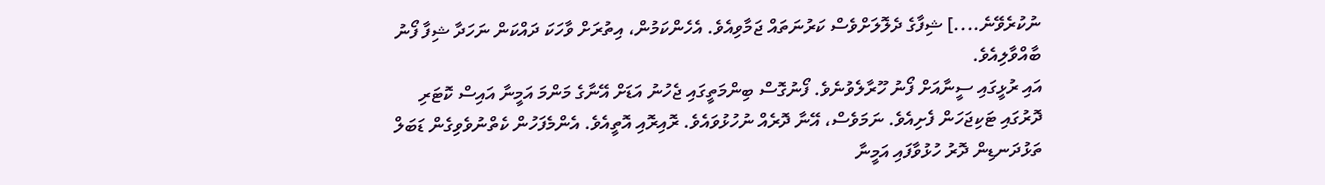ނުކުރެވޭނެ....] ޝިފާގެ ދެލޮލަށްވެސް ކަރުނަތައް ޖަމާވިއެވެ. އެހެންކަމުން، އިތުރަށް ވާހަކަ ދައްކަން ނަހަދާ ޝިފާ ފޯނު ބާއްވާލިއެވެ.
އައި ރުޅީގައި ސީނާއަށް ފޯނު ހޫރާލެވުނެވެ. ފޯނުގޮސް ބިންމަތީގައި ޖެހުނު އަޑަށް އޭނާގެ މަންމަ އަމީނާ އައިސް ކޮޓަރި ދޮރުގައި ޓަކިޖަހަން ފެށިއެވެ. ނަމަވެސް، އޭނާ ދޮރެއް ނުހުޅުވައެވެ. ރޮއިރޮއި އޮތީއެވެ. އެންމެފަހުން ކެތްނުވެވިގެން ޑަބަލް ތަޅުދަނޑިން ދޮރު ހުޅުވާފައި އަމީނާ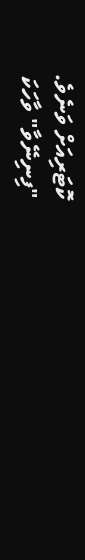ކޮޓަރިއަށް ވަނެވެ.
"ފިނިނޭވާ" ވާހަކަ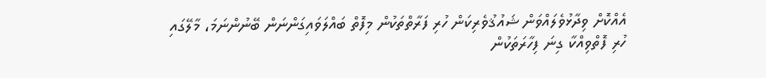އެއްކޮށް ވިދާޅުވެލައްވަން ޝައުޤުވެރިކަން ހުރި ފަރާތްތަކުން މިފޮތް ބައްލަވައިގަންނަން ބޭނުންނަމަ، މާލޭގައި ހުރި ފޮތްވިއްކާ ގިނަ ފިހާރަތަކުން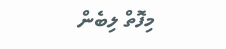މިފޮތް ލިބެން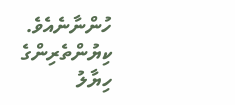ހުންނާނެއެވެ.
ކިޔުންތެރިންގެ ހިޔާލު